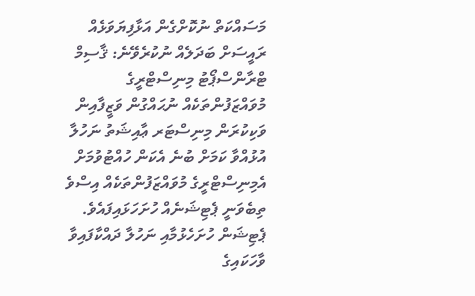މަސައްކަތް ނުކޮށްގެން އަޅާފިޔަވަޅެއް ރައީސަށް ބަދަލެއް ނުކުރެވޭނެ: ޤާސިމް
ޓްރާންސްޕޯޓު މިނިސްޓްރީގެ މުވައްޒަފުންތަކެއް ނުޙައްގުން ވަޒީފާއިން ވަކިކުރަން މިނިސްޓަރ ޢާއިޝަތު ނަހުލާ އުޅުއްވާ ކަމަށް ބުނެ އެކަން ހުއްޓުވުމަށް އެމިނިސްޓްރީގެ މުވައްޒަފުންތަކެއް އިސްވެ ތިބެވަނީ ޕެޓިޝަނެއް ހުށަހަޅައިފައެވެ.
ޕެޓިޝަން ހުށަހެޅުމާއި ނަހުލާ ދައްކާފައިވާ ވާހަކައިގެ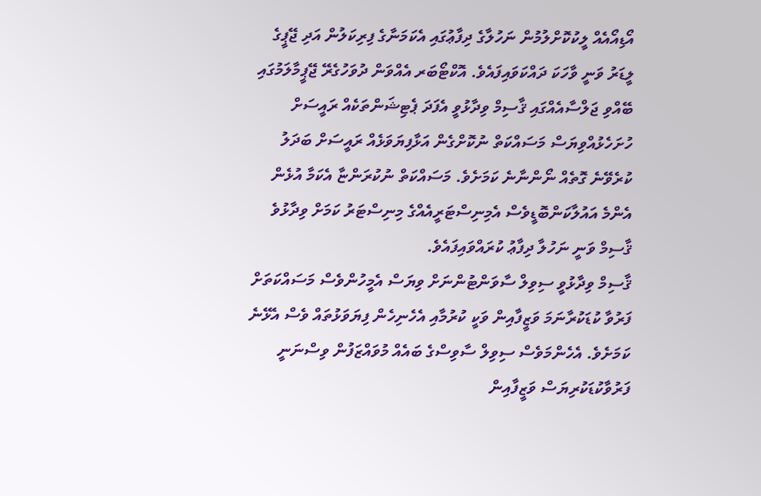އޯޑިއޯއެއް ލީކުކޮށްލުމުން ނަހުލާގެ ދިފާޢުގައި އެކަމަނާގެ ފިރިކަލުން އަދި ޖޭޕީގެ ލީޑަރު ވަނީ ވާހަކަ ދައްކަވައިފައެވެ. އޮކްޓޯބަރ އެއްވަން ދުވަހުގެރޭ ޖޭޕީމާލަމުގައި ބޭއްވި ޖަލްސާއެއްގައި ޤާސިމް ވިދާޅުވީ އެފަދަ ޕެޓިޝަންތަކެއް ރައީސަށް ހުށަހެޅުއްވިޔަސް މަސައްކަތް ނުކޮށްގެން އަޅާފިޔަވަޅެއް ރައީސަށް ބަދަލު ކުރެވޭނެ ގޮތެއް ނޯންނާނެ ކަމަށެވެ. މަސައްކަތް ނުކުރަންޏާ އެކަމާ އުޅެން އެންމެ އައުލާކަންބޮޑީވެސް އެމިނިސްޓަރީއެއްގެ މިނިސްޓަރު ކަމަށް ވިދާޅުވެ ޤާސިމް ވަނީ ނަހުލާ ދިފާޢު ކުރައްވައިފައެވެ.
ޤާސިމް ވިދާޅުވީ ސިވިލް ސާވަންޓުންނަށް ވިޔަސް އެމީހުންވެސް މަސައްކަތަށް ފަރުވާ ކުޑަކުރާނަމަ ވަޒީފާއިން ވަކީ ކުރުމާއި އެހެނިހެން ފިޔަވަޅުތައް ވެސް އެޅޭނެ ކަމަށެވެ. އެހެންމަވެސް ސިވިލް ސާވިސްގެ ބައެއް މުވައްޒަފުން ވިސްނަނީ ފަރުވާކުޑަކުރިޔަސް ވަޒީފާއިން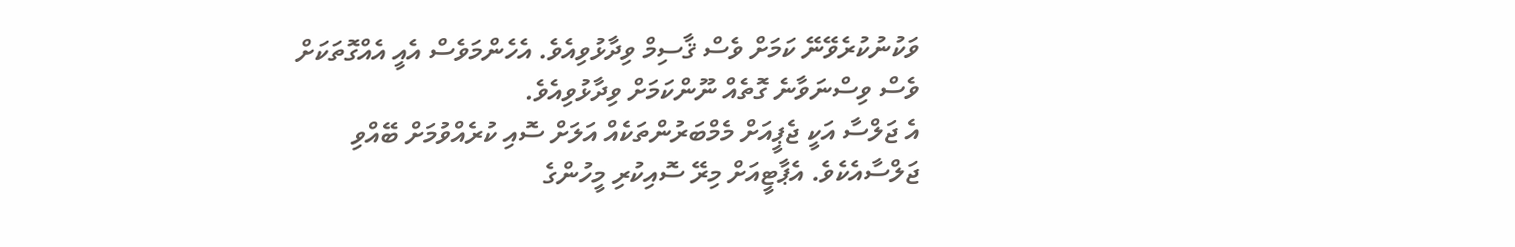ވަކުނުކުރެވޭނޭ ކަމަށް ވެސް ޤާސިމް ވިދާޅުވިއެވެ. އެހެންމަވެސް އެއީ އެއްގޮތަކަށް ވެސް ވިސްނަވާނެ ގޮތެއް ނޫންކަމަށް ވިދާޅުވިއެވެ.
އެ ޖަލްސާ އަކީ ޖެޕީއަށް މެމްބަރުންތަކެއް އަލަށް ސޮއި ކުރެއްވުމަށް ބޭއްވި ޖަލްސާއެކެވެ. އެޕާޓީއަށް މިރޭ ސޮއިކުރި މީހުންގެ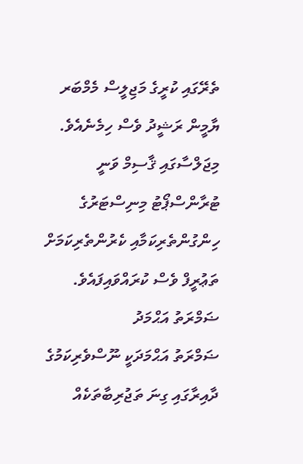ތެރޭގައި ކުރީގެ މަޖިލީސް މެމްބަރ ޔާމީން ރަޝީދު ވެސް ހިމެނެއެވެ.
މިޖަލްސާގައި ޤާސިމް ވަނީ ޓުރާންސްޕޯޓު މިނިސްޓަރުގެ ހިންގުންތެރިކަމާއި ކެރުންތެރިކަމަށް ތަޢުރީފް ވެސް ކުރައްވައިފައެވެ.
ޟަމްރަތު އަޙްމަދު
ޟަމްރަތު އަޙްމަދަކީ ނޫސްވެރިކަމުގެ ދާއިރާގައި ގިނަ ތަޖުރިބާތަކެއް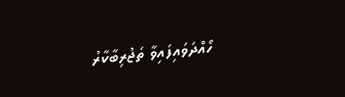ހޯއްދަވައިފައިވާ ތަޖުރިބާކާރު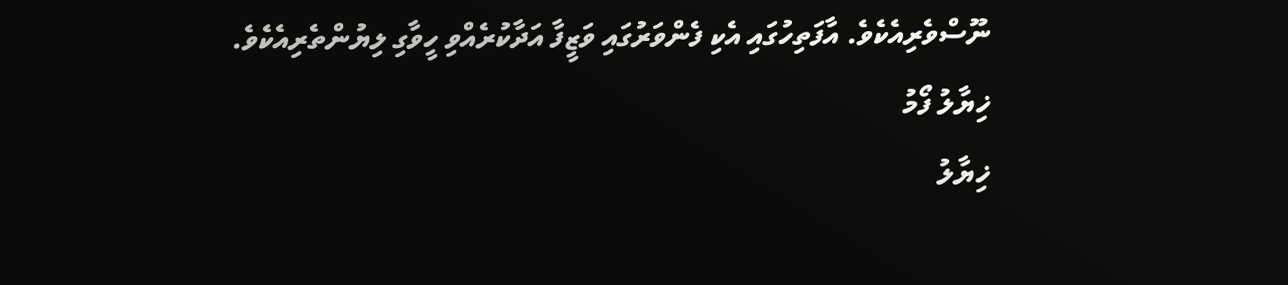ނޫސްވެރިއެކެވެ. އާފަތިހުގައި އެކި ފެންވަރުގައި ވަޒީފާ އަދާކުރެއްވި ހީވާގި ލިޔުންތެރިއެކެވެ.
ޚިޔާލު ފޯމު
ޚިޔާލު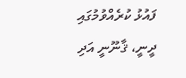ފައުޅު ކުރެއްވުމުގައި ދީނީ، ޤާނޫނީ އަދި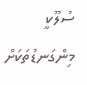ސުލޫކީ މިންގަނޑުތަކަށް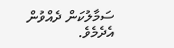ސަމާލުކަން ދެއްވުން އެދެމެވެ.